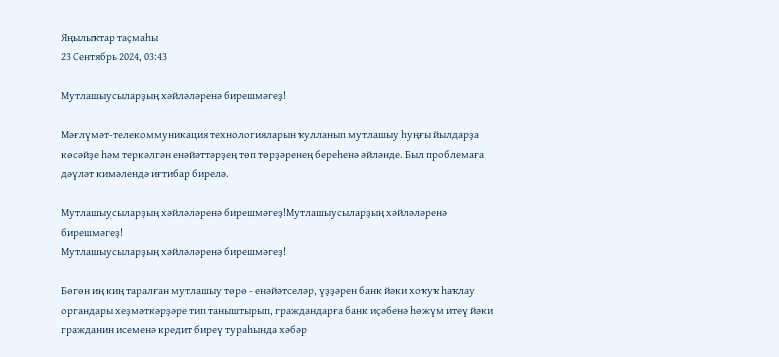Яңылыҡтар таҫмаһы
23 Сентябрь 2024, 03:43

Мутлашыусыларҙың хәйләләренә бирешмәгеҙ!

Мәғлүмәт-телекоммуникация технологияларын ҡулланып мутлашыу һуңғы йылдарҙа көсәйҙе һәм теркәлгән енәйәттәрҙең төп төрҙәренең береһенә әйләнде. Был проблемаға дәүләт кимәлендә иғтибар бирелә.

Мутлашыусыларҙың хәйләләренә бирешмәгеҙ!Мутлашыусыларҙың хәйләләренә бирешмәгеҙ!
Мутлашыусыларҙың хәйләләренә бирешмәгеҙ!

Бөгөн иң киң таралған мутлашыу төрө - енәйәтселәр, үҙҙәрен банк йәки хоҡуҡ һаҡлау органдары хеҙмәткәрҙәре тип таныштырып, граждандарға банк иҫәбенә һөжүм итеү йәки гражданин исеменә кредит биреү тураһында хәбәр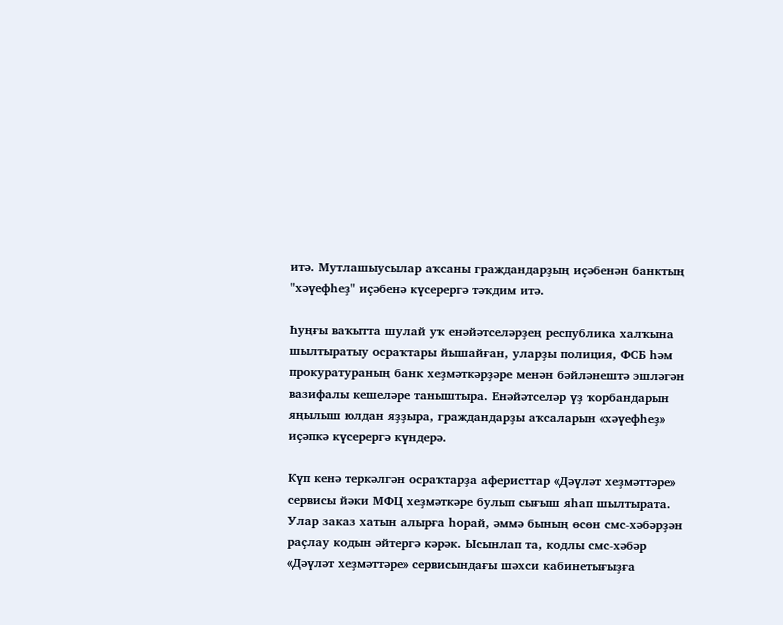итә. Мутлашыусылар аҡсаны граждандарҙың иҫәбенән банктың "хәүефһеҙ" иҫәбенә күсерергә тәҡдим итә.

Һуңғы ваҡытта шулай уҡ енәйәтселәрҙең республика халҡына шылтыратыу осраҡтары йышайған, уларҙы полиция, ФСБ һәм прокуратураның банк хеҙмәткәрҙәре менән бәйләнештә эшләгән вазифалы кешеләре таныштыра. Енәйәтселәр үҙ ҡорбандарын яңылыш юлдан яҙҙыра, граждандарҙы аҡсаларын «хәүефһеҙ» иҫәпкә күсерергә күндерә.

Күп кенә теркәлгән осраҡтарҙа аферисттар «Дәүләт хеҙмәттәре» сервисы йәки МФЦ хеҙмәткәре булып сығыш яһап шылтырата. Улар заказ хатын алырға һорай, әммә бының өсөн смс-хәбәрҙән раҫлау кодын әйтергә кәрәк. Ысынлап та, кодлы смс-хәбәр «Дәүләт хеҙмәттәре» сервисындағы шәхси кабинетығыҙға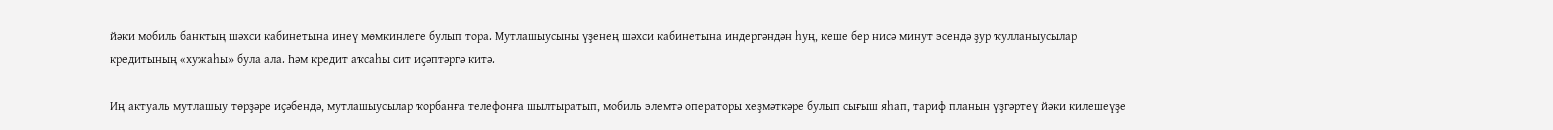йәки мобиль банктың шәхси кабинетына инеү мөмкинлеге булып тора. Мутлашыусыны үҙенең шәхси кабинетына индергәндән һуң, кеше бер нисә минут эсендә ҙур ҡулланыусылар кредитының «хужаһы» була ала. Һәм кредит аҡсаһы сит иҫәптәргә китә.

Иң актуаль мутлашыу төрҙәре иҫәбендә, мутлашыусылар ҡорбанға телефонға шылтыратып, мобиль элемтә операторы хеҙмәткәре булып сығыш яһап, тариф планын үҙгәртеү йәки килешеүҙе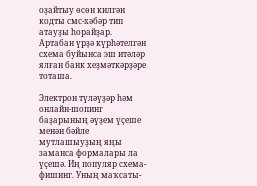оҙайтыу өсөн килгән кодты смс-хәбәр тип атауҙы һорайҙар. Артабан үрҙә күрһәтелгән схема буйынса эш итәләр ялған банк хеҙмәткәрҙәре тоташа.

Электрон түләүҙәр һәм онлайн-шопинг баҙарының әүҙем үҫеше менән бәйле мутлашыуҙың яңы заманса формалары ла үҫешә. Иң популяр схема-фишинг. Уның маҡсаты-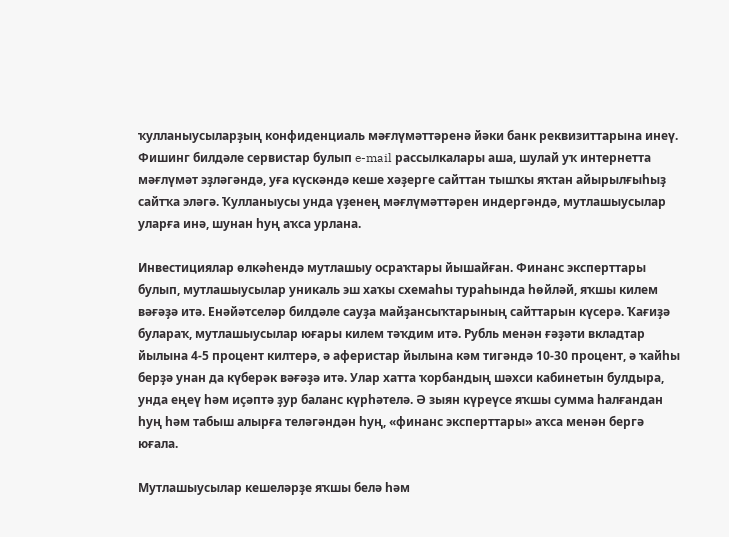ҡулланыусыларҙың конфиденциаль мәғлүмәттәренә йәки банк реквизиттарына инеү. Фишинг билдәле сервистар булып e-mail рассылкалары аша, шулай уҡ интернетта мәғлүмәт эҙләгәндә, уға күскәндә кеше хәҙерге сайттан тышҡы яҡтан айырылғыһыҙ сайтҡа эләгә. Ҡулланыусы унда үҙенең мәғлүмәттәрен индергәндә, мутлашыусылар уларға инә, шунан һуң аҡса урлана.

Инвестициялар өлкәһендә мутлашыу осраҡтары йышайған. Финанс эксперттары булып, мутлашыусылар уникаль эш хаҡы схемаһы тураһында һөйләй, яҡшы килем вәғәҙә итә. Енәйәтселәр билдәле сауҙа майҙансыҡтарының сайттарын күсерә. Ҡағиҙә булараҡ, мутлашыусылар юғары килем тәҡдим итә. Рубль менән ғәҙәти вкладтар йылына 4-5 процент килтерә, ә аферистар йылына кәм тигәндә 10-30 процент, ә ҡайһы берҙә унан да күберәк вәғәҙә итә. Улар хатта ҡорбандың шәхси кабинетын булдыра, унда еңеү һәм иҫәптә ҙур баланс күрһәтелә. Ә зыян күреүсе яҡшы сумма һалғандан һуң һәм табыш алырға теләгәндән һуң, «финанс эксперттары» аҡса менән бергә юғала.

Мутлашыусылар кешеләрҙе яҡшы белә һәм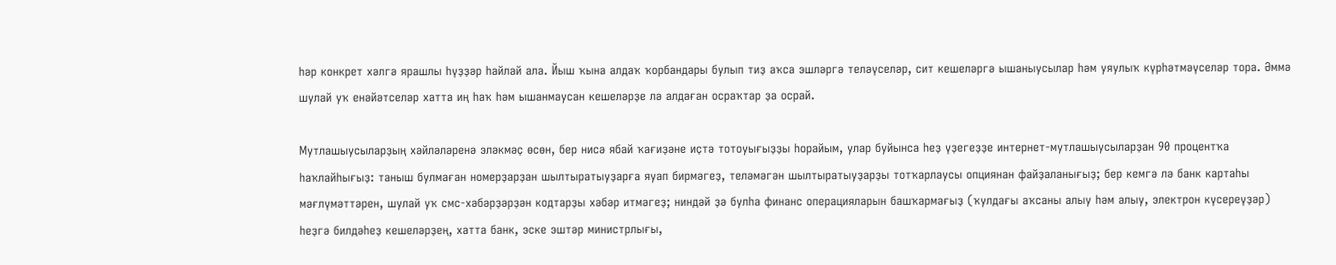һәр конкрет хәлгә ярашлы һүҙҙәр һайлай ала. Йыш ҡына алдаҡ ҡорбандары булып тиҙ аҡса эшләргә теләүселәр, сит кешеләргә ышаныусылар һәм уяулыҡ күрһәтмәүселәр тора. Әммә шулай уҡ енәйәтселәр хатта иң һаҡ һәм ышанмаусан кешеләрҙе лә алдаған осраҡтар ҙа осрай.

Мутлашыусыларҙың хәйләләренә эләкмәҫ өсөн, бер нисә ябай ҡағиҙәне иҫтә тотоуығыҙҙы һорайым, улар буйынса һеҙ үҙегеҙҙе интернет-мутлашыусыларҙан 90 процентҡа һаҡлайһығыҙ: таныш булмаған номерҙарҙан шылтыратыуҙарға яуап бирмәгеҙ, теләмәгән шылтыратыуҙарҙы тотҡарлаусы опциянан файҙаланығыҙ; бер кемгә лә банк картаһы мәғлүмәттәрен, шулай уҡ смс-хәбәрҙәрҙән кодтарҙы хәбәр итмәгеҙ; ниндәй ҙә булһа финанс операцияларын башҡармағыҙ (ҡулдағы аҡсаны алыу һәм алыу, электрон күсереүҙәр) һеҙгә билдәһеҙ кешеләрҙең, хатта банк, эске эштәр министрлығы,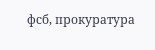фсб, прокуратура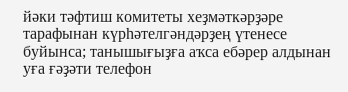йәки тәфтиш комитеты хеҙмәткәрҙәре тарафынан күрһәтелгәндәрҙең үтенесе буйынса; танышығыҙға аҡса ебәрер алдынан уға ғәҙәти телефон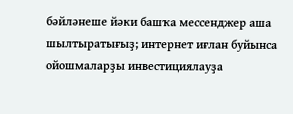бәйләнеше йәки башҡа мессенджер аша шылтыратығыҙ; интернет иғлан буйынса ойошмаларҙы инвестициялауҙа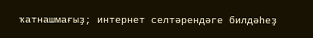ҡатнашмағыҙ; интернет селтәрендәге билдәһеҙ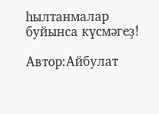һылтанмалар буйынса күсмәгеҙ!

Автор:Айбулат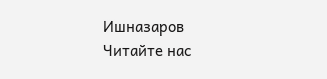Ишназаров
Читайте нас